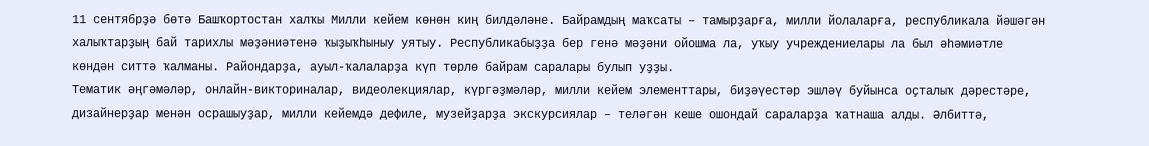11 сентябрҙә бөтә Башҡортостан халҡы Милли кейем көнөн киң билдәләне. Байрамдың маҡсаты – тамырҙарға, милли йолаларға, республикала йәшәгән халыҡтарҙың бай тарихлы мәҙәниәтенә ҡыҙыҡһыныу уятыу. Республикабыҙҙа бер генә мәҙәни ойошма ла, уҡыу учреждениелары ла был әһәмиәтле көндән ситтә ҡалманы. Райондарҙа, ауыл-ҡалаларҙа күп төрлө байрам саралары булып уҙҙы.
Тематик әңгәмәләр, онлайн-викториналар, видеолекциялар, күргәҙмәләр, милли кейем элементтары, биҙәүестәр эшләү буйынса оҫталыҡ дәрестәре, дизайнерҙар менән осрашыуҙар, милли кейемдә дефиле, музейҙарҙа экскурсиялар – теләгән кеше ошондай сараларҙа ҡатнаша алды. Әлбиттә,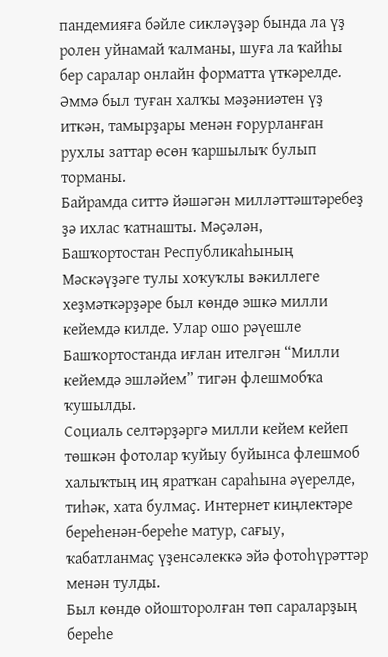пандемияға бәйле сикләүҙәр бында ла үҙ ролен уйнамай ҡалманы, шуға ла ҡайһы бер саралар онлайн форматта үткәрелде. Әммә был туған халҡы мәҙәниәтен үҙ иткән, тамырҙары менән ғорурланған рухлы заттар өсөн ҡаршылыҡ булып торманы.
Байрамда ситтә йәшәгән милләттәштәребеҙ ҙә ихлас ҡатнашты. Мәҫәлән, Башҡортостан Республикаһының Мәскәүҙәге тулы хоҡуҡлы вәкиллеге хеҙмәткәрҙәре был көндө эшкә милли кейемдә килде. Улар ошо рәүешле Башҡортостанда иғлан ителгән “Милли кейемдә эшләйем” тигән флешмобҡа ҡушылды.
Социаль селтәрҙәргә милли кейем кейеп төшкән фотолар ҡуйыу буйынса флешмоб халыҡтың иң яратҡан сараһына әүерелде, тиһәк, хата булмаҫ. Интернет киңлектәре береһенән-береһе матур, сағыу, ҡабатланмаҫ үҙенсәлеккә эйә фотоһүрәттәр менән тулды.
Был көндө ойошторолған төп сараларҙың береһе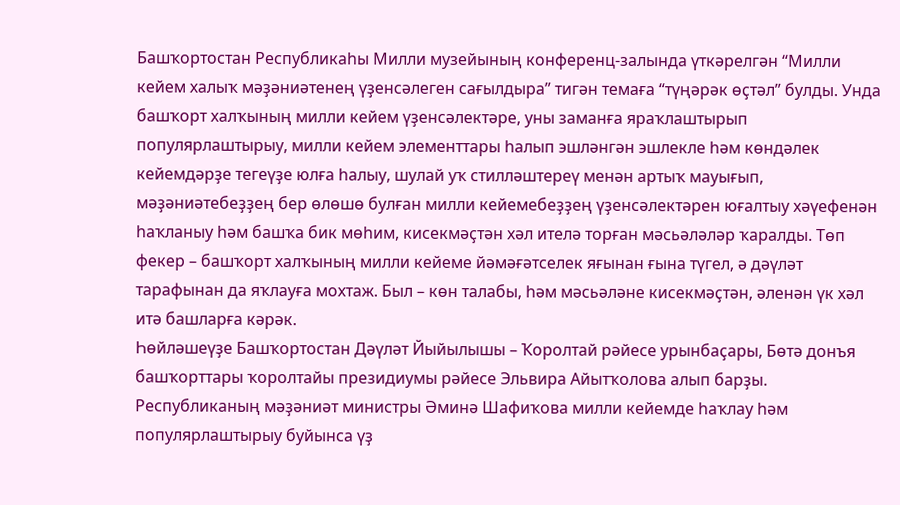Башҡортостан Республикаһы Милли музейының конференц-залында үткәрелгән “Милли кейем халыҡ мәҙәниәтенең үҙенсәлеген сағылдыра” тигән темаға “түңәрәк өҫтәл” булды. Унда башҡорт халҡының милли кейем үҙенсәлектәре, уны заманға яраҡлаштырып популярлаштырыу, милли кейем элементтары һалып эшләнгән эшлекле һәм көндәлек кейемдәрҙе тегеүҙе юлға һалыу, шулай уҡ стилләштереү менән артыҡ мауығып, мәҙәниәтебеҙҙең бер өлөшө булған милли кейемебеҙҙең үҙенсәлектәрен юғалтыу хәүефенән һаҡланыу һәм башҡа бик мөһим, кисекмәҫтән хәл ителә торған мәсьәләләр ҡаралды. Төп фекер – башҡорт халҡының милли кейеме йәмәғәтселек яғынан ғына түгел, ә дәүләт тарафынан да яҡлауға мохтаж. Был – көн талабы, һәм мәсьәләне кисекмәҫтән, әленән үк хәл итә башларға кәрәк.
Һөйләшеүҙе Башҡортостан Дәүләт Йыйылышы – Ҡоролтай рәйесе урынбаҫары, Бөтә донъя башҡорттары ҡоролтайы президиумы рәйесе Эльвира Айытҡолова алып барҙы.
Республиканың мәҙәниәт министры Әминә Шафиҡова милли кейемде һаҡлау һәм популярлаштырыу буйынса үҙ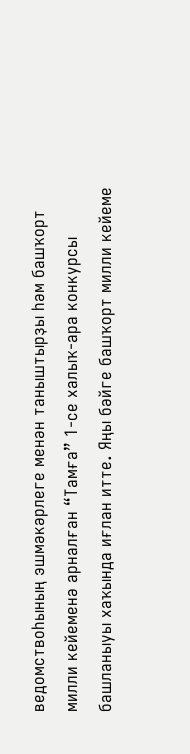ведомствоһының эшмәкәрлеге менән таныштырҙы һәм башҡорт милли кейеменә арналған “Тамға” 1-се халыҡ-ара конкурсы башланыуы хаҡында иғлан итте. Яңы бәйге башҡорт милли кейеме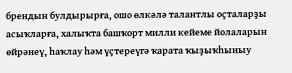брендын булдырырға, ошо өлкәлә талантлы оҫталарҙы асыҡларға, халыҡта башҡорт милли кейеме йолаларын өйрәнеү, һаҡлау һәм үҫтереүгә ҡарата ҡыҙыҡһыныу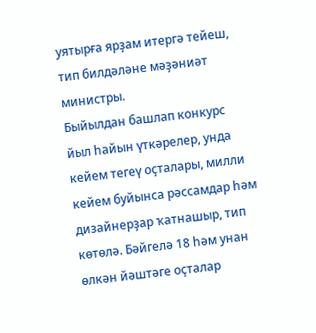уятырға ярҙам итергә тейеш, тип билдәләне мәҙәниәт министры.
Быйылдан башлап конкурс йыл һайын үткәрелер, унда кейем тегеү оҫталары, милли кейем буйынса рәссамдар һәм дизайнерҙар ҡатнашыр, тип көтөлә. Бәйгелә 18 һәм унан өлкән йәштәге оҫталар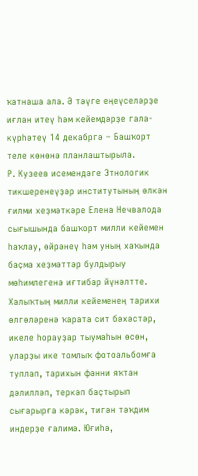ҡатнаша ала. Ә тәүге еңеүселәрҙе иғлан итеү һәм кейемдәрҙе гала-күрһәтеү 14 декабргә – Башҡорт теле көнөнә планлаштырыла.
Р. Кузеев исемендәге Этнологик тикшеренеүҙәр институтының өлкән ғилми хеҙмәткәре Елена Нечвалода сығышында башҡорт милли кейемен һаҡлау, өйрәнеү һәм уның хаҡында баҫма хеҙмәттәр булдырыу мөһимлегенә иғтибар йүнәлтте. Халыҡтың милли кейеменең тарихи өлгөләренә ҡарата сит бәхәстәр, икеле һорауҙар тыумаһын өсөн, уларҙы ике томлыҡ фотоальбомға туплап, тарихын фәнни яҡтан дәлилләп, теркәп баҫтырып сығарырға кәрәк, тигән тәҡдим индерҙе ғалимә. Юғиһә,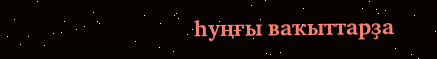һуңғы ваҡыттарҙа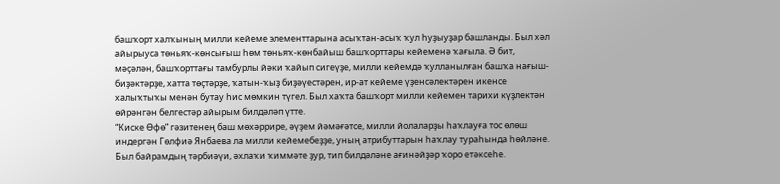башҡорт халҡының милли кейеме элементтарына асыҡтан-асыҡ ҡул һуҙыуҙар башланды. Был хәл айырыуса төньяҡ-көнсығыш һөм төньяҡ-көнбайыш башҡорттары кейеменә ҡағыла. Ә бит, мәҫәлән, башҡорттағы тамбурлы йәки ҡайып сигеүҙе, милли кейемдә ҡулланылған башҡа нағыш-биҙәктәрҙе, хатта төҫтәрҙе, ҡатын-ҡыҙ биҙәүестәрен, ир-ат кейеме үҙенсәлектәрен икенсе халыҡтыҡы менән бутау һис мөмкин түгел. Был хаҡта башҡорт милли кейемен тарихи күҙлектән өйрәнгән белгестәр айырым билдәләп үтте.
“Киске Өфө” гәзитенең баш мөхәррире, әүҙем йәмәғәтсе, милли йолаларҙы һаҡлауға тос өлөш индергән Гөлфиә Янбаева ла милли кейемебеҙҙе, уның атрибуттарын һаҡлау тураһында һөйләне. Был байрамдың тәрбиәүи, әхлаҡи ҡиммәте ҙур, тип билдәләне ағинәйҙәр ҡоро етәксеһе.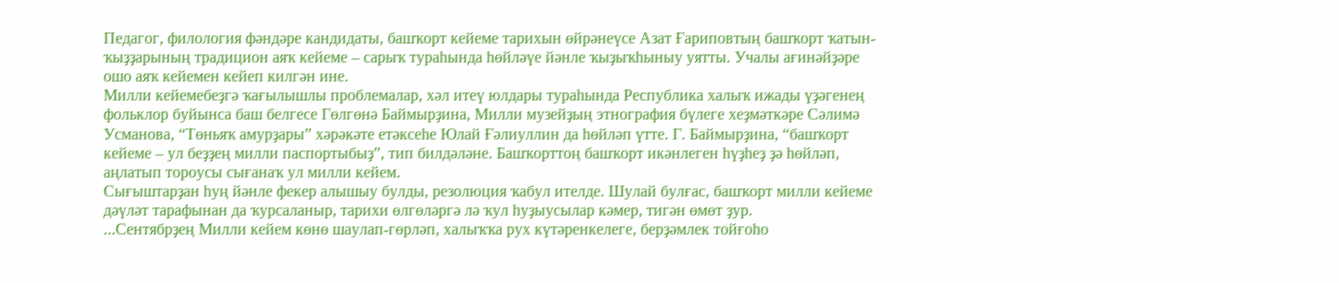Педагог, филология фәндәре кандидаты, башҡорт кейеме тарихын өйрәнеүсе Азат Ғариповтың башҡорт ҡатын-ҡыҙҙарының традицион аяҡ кейеме – сарыҡ тураһында һөйләүе йәнле ҡыҙыҡһыныу уятты. Учалы ағинәйҙәре ошо аяҡ кейемен кейеп килгән ине.
Милли кейемебеҙгә ҡағылышлы проблемалар, хәл итеү юлдары тураһында Республика халыҡ ижады үҙәгенең фольклор буйынса баш белгесе Гөлгөнә Баймырҙина, Милли музейҙың этнография бүлеге хеҙмәткәре Сәлимә Усманова, “Төньяҡ амурҙары” хәрәкәте етәксеһе Юлай Ғәлиуллин да һөйләп үтте. Г. Баймырҙина, “башҡорт кейеме – ул беҙҙең милли паспортыбыҙ”, тип билдәләне. Башҡорттоң башҡорт икәнлеген һүҙһеҙ ҙә һөйләп, аңлатып тороусы сығанаҡ ул милли кейем.
Сығыштарҙан һуң йәнле фекер алышыу булды, резолюция ҡабул ителде. Шулай булғас, башҡорт милли кейеме дәүләт тарафынан да ҡурсаланыр, тарихи өлгөләргә лә ҡул һуҙыусылар кәмер, тигән өмөт ҙур.
...Сентябрҙең Милли кейем көнө шаулап-гөрләп, халыҡҡа рух күтәренкелеге, берҙәмлек тойғоһо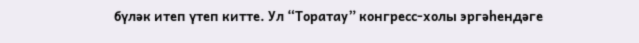бүләк итеп үтеп китте. Ул “Торатау” конгресс-холы эргәһендәге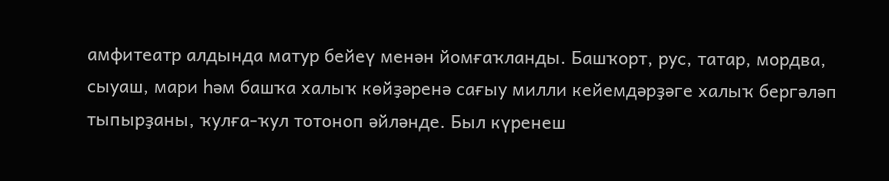амфитеатр алдында матур бейеү менән йомғаҡланды. Башҡорт, рус, татар, мордва, сыуаш, мари һәм башҡа халыҡ көйҙәренә сағыу милли кейемдәрҙәге халыҡ бергәләп тыпырҙаны, ҡулға-ҡул тотоноп әйләнде. Был күренеш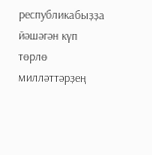республикабыҙҙа йәшәгән күп төрлө милләттәрҙең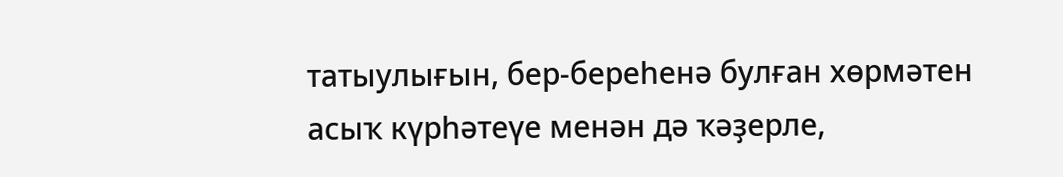татыулығын, бер-береһенә булған хөрмәтен асыҡ күрһәтеүе менән дә ҡәҙерле,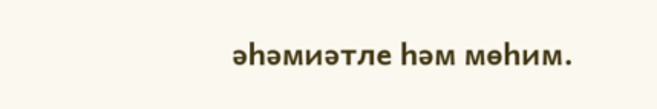әһәмиәтле һәм мөһим.